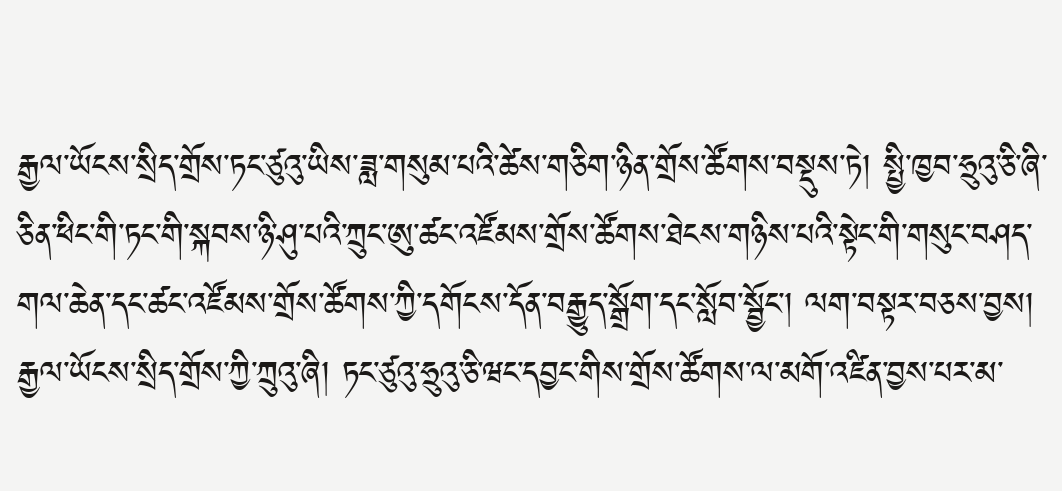རྒྱལ་ཡོངས་སྲིད་གྲོས་ཏང་ཙུའུ་ཡིས་ཟླ་གསུམ་པའི་ཚེས་གཅིག་ཉིན་གྲོས་ཚོགས་བསྡུས་ཏེ། སྤྱི་ཁྱབ་ཧྲུའུ་ཅི་ཞི་ཅིན་ཕིང་གི་ཏང་གི་སྐབས་ཉི་ཤུ་པའི་ཀྲུང་ཨུ་ཚང་འཛོམས་གྲོས་ཚོགས་ཐེངས་གཉིས་པའི་སྟེང་གི་གསུང་བཤད་གལ་ཆེན་དང་ཚང་འཛོམས་གྲོས་ཚོགས་ཀྱི་དགོངས་དོན་བརྒྱུད་སྒྲོག་དང་སློབ་སྦྱོང་། ལག་བསྟར་བཅས་བྱས། རྒྱལ་ཡོངས་སྲིད་གྲོས་ཀྱི་ཀྲུའུ་ཞི། ཏང་ཙུའུ་ཧྲུའུ་ཅི་ཝང་དབྱང་གིས་གྲོས་ཚོགས་ལ་མགོ་འཛིན་བྱས་པར་མ་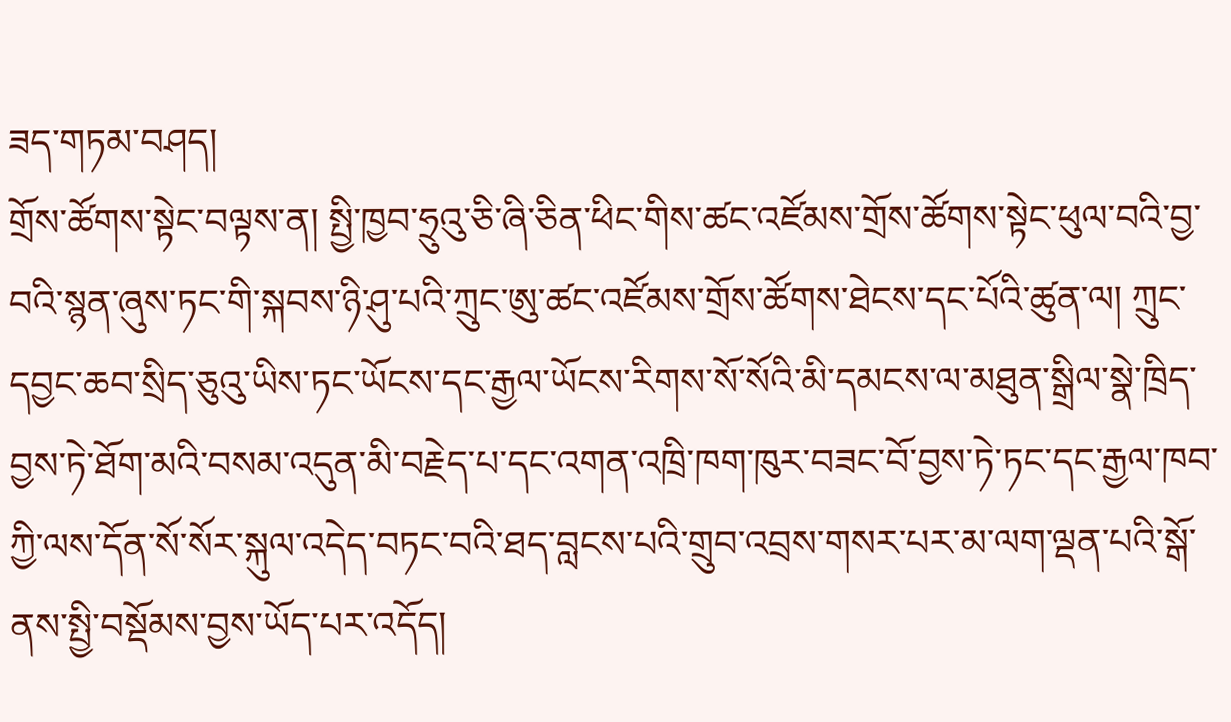ཟད་གཏམ་བཤད།
གྲོས་ཚོགས་སྟེང་བལྟས་ན། སྤྱི་ཁྱབ་ཧྲུའུ་ཅི་ཞི་ཅིན་ཕིང་གིས་ཚང་འཛོམས་གྲོས་ཚོགས་སྟེང་ཕུལ་བའི་བྱ་བའི་སྙན་ཞུས་ཏང་གི་སྐབས་ཉི་ཤུ་པའི་ཀྲུང་ཨུ་ཚང་འཛོམས་གྲོས་ཚོགས་ཐེངས་དང་པོའི་ཚུན་ལ། ཀྲུང་དབྱང་ཆབ་སྲིད་ཅུའུ་ཡིས་ཏང་ཡོངས་དང་རྒྱལ་ཡོངས་རིགས་སོ་སོའི་མི་དམངས་ལ་མཐུན་སྒྲིལ་སྣེ་ཁྲིད་བྱས་ཏེ་ཐོག་མའི་བསམ་འདུན་མི་བརྗེད་པ་དང་འགན་འཁྲི་ཁག་ཁུར་བཟང་བོ་བྱས་ཏེ་ཏང་དང་རྒྱལ་ཁབ་ཀྱི་ལས་དོན་སོ་སོར་སྐུལ་འདེད་བཏང་བའི་ཐད་བླངས་པའི་གྲུབ་འབྲས་གསར་པར་མ་ལག་ལྡན་པའི་སྒོ་ནས་སྤྱི་བསྡོམས་བྱས་ཡོད་པར་འདོད།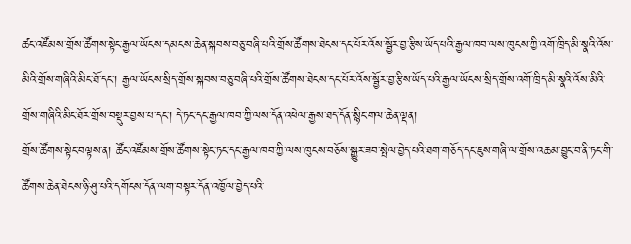ཚང་འཛོམས་གྲོས་ཚོགས་སྟེང་རྒྱལ་ཡོངས་དམངས་ཆེན་སྐབས་བཅུ་བཞི་པའི་གྲོས་ཚོགས་ཐེངས་དང་པོར་འོས་སྦྱོར་བྱ་རྩིས་ཡོད་པའི་རྒྱལ་ཁབ་ལས་ཁུངས་ཀྱི་འགོ་ཁྲིད་མི་སྣའི་འོས་མིའི་གྲོས་གཞིའི་མིང་ཐོ་དང་། རྒྱལ་ཡོངས་སྲིད་གྲོས་སྐབས་བཅུ་བཞི་པའི་གྲོས་ཚོགས་ཐེངས་དང་པོར་འོས་སྦྱོར་བྱ་རྩིས་ཡོད་པའི་རྒྱལ་ཡོངས་སྲིད་གྲོས་འགོ་ཁྲིད་མི་སྣའི་འོས་མིའི་གྲོས་གཞིའི་མིང་ཐོར་གྲོས་བསྡུར་བྱས་པ་དང་། དེ་ཏང་དང་རྒྱལ་ཁབ་ཀྱི་ལས་དོན་འཕེལ་རྒྱས་ཐད་དོན་སྙིང་གལ་ཆེན་ལྡན།
གྲོས་ཚོགས་སྟེང་བལྟས་ན། ཚོང་འཛོམས་གྲོས་ཚོགས་སྟེང་ཏང་དང་རྒྱལ་ཁབ་ཀྱི་ལས་ཁུངས་བཅོས་སྒྱུར་ཟབ་སྤེལ་བྱེད་པའི་ཐག་གཅོད་དང་ཇུས་གཞི་ལ་གྲོས་འཆམ་བྱུང་བ་ནི་ཏང་གི་ཚོགས་ཆེན་ཐེངས་ཉི་ཤུ་པའི་དགོངས་དོན་ལག་བསྟར་དོན་འཁྱོལ་བྱེད་པའི་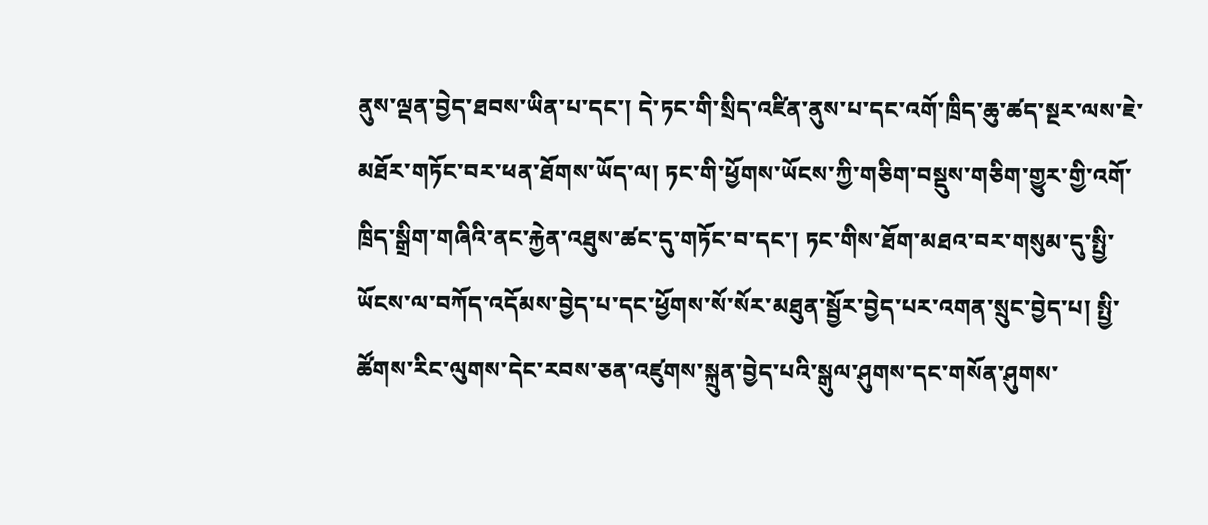ནུས་ལྡན་བྱེད་ཐབས་ཡིན་པ་དང་། དེ་ཏང་གི་སྲིད་འཛིན་ནུས་པ་དང་འགོ་ཁྲིད་ཆུ་ཚད་སྔར་ལས་ཇེ་མཐོར་གཏོང་བར་ཕན་ཐོགས་ཡོད་ལ། ཏང་གི་ཕྱོགས་ཡོངས་ཀྱི་གཅིག་བསྡུས་གཅིག་གྱུར་གྱི་འགོ་ཁྲིད་སྒྲིག་གཞིའི་ནང་རྐྱེན་འཐུས་ཚང་དུ་གཏོང་བ་དང་། ཏང་གིས་ཐོག་མཐའ་བར་གསུམ་དུ་སྤྱི་ཡོངས་ལ་བཀོད་འདོམས་བྱེད་པ་དང་ཕྱོགས་སོ་སོར་མཐུན་སྦྱོར་བྱེད་པར་འགན་སྲུང་བྱེད་པ། སྤྱི་ཚོགས་རིང་ལུགས་དེང་རབས་ཅན་འཛུགས་སྐྲུན་བྱེད་པའི་སྒུལ་ཤུགས་དང་གསོན་ཤུགས་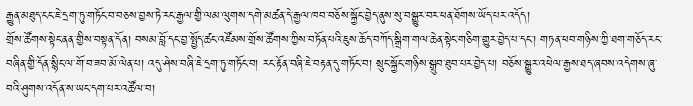རྒྱུན་མཐུད་ངང་ཇེ་དྲག་ཏུ་གཏོང་བ་བཅས་བྱས་ཏེ་རང་རྒྱལ་གྱི་ལམ་ལུགས་དགེ་མཚན་དེ་རྒྱལ་ཁབ་བཅོས་སྐྱོང་བྱེད་ནུས་སུ་བསྒྱུར་བར་ཕན་ཐོགས་ཡོད་པར་འདོད།
གྲོས་ཚོགས་སྟེང་ནན་གྱིས་བསྟན་དོན། བསམ་བློ་དང་བྱ་སྤྱོད་ཚང་འཛོམས་གྲོས་ཚོགས་ཀྱིས་བཏོན་པའི་ཇུས་ཆོད་བཀོད་སྒྲིག་གལ་ཆེན་སྟེང་གཅིག་གྱུར་བྱེད་པ་དང་། གཏན་ཕབ་གཉིས་ཀྱི་ཐག་གཅོད་རང་བཞིན་གྱི་དོན་སྙིང་ལ་གོ་བ་ཟབ་མོ་ལེན་པ། འདུ་ཤེས་བཞི་ཇེ་དྲག་ཏུ་གཏོང་བ། རང་རྟོན་བཞི་ཇེ་བརྟན་དུ་གཏོང་བ། སྲུང་སྐྱོང་གཉིས་སྒྲུབ་ཐུབ་པར་བྱེད་པ། བཅོས་སྒྱུར་འཕེལ་རྒྱས་ཐད་ཞབས་འདེགས་ཞུ་བའི་ཤུགས་འདོན་ས་ཡང་དག་པར་འཚོལ་བ།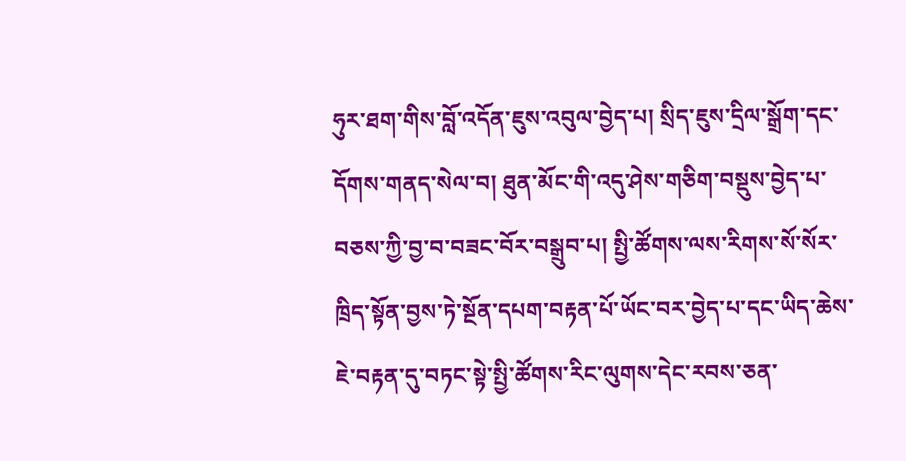ཧུར་ཐག་གིས་བློ་འདོན་ཇུས་འབུལ་བྱེད་པ། སྲིད་ཇུས་དྲིལ་སྒྲོག་དང་དོགས་གནད་སེལ་བ། ཐུན་མོང་གི་འདུ་ཤེས་གཅིག་བསྡུས་བྱེད་པ་བཅས་ཀྱི་བྱ་བ་བཟང་བོར་བསྒྲུབ་པ། སྤྱི་ཚོགས་ལས་རིགས་སོ་སོར་ཁྲིད་སྟོན་བྱས་ཏེ་སྔོན་དཔག་བརྟན་པོ་ཡོང་བར་བྱེད་པ་དང་ཡིད་ཆེས་ཇེ་བརྟན་དུ་བཏང་སྟེ་སྤྱི་ཚོགས་རིང་ལུགས་དེང་རབས་ཅན་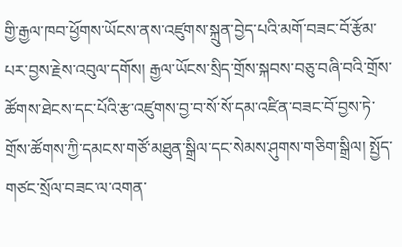གྱི་རྒྱལ་ཁབ་ཕྱོགས་ཡོངས་ནས་འཛུགས་སྐྲུན་བྱེད་པའི་མགོ་བཟང་བོ་རྩོམ་པར་བྱས་རྗེས་འབུལ་དགོས། རྒྱལ་ཡོངས་སྲིད་གྲོས་སྐབས་བཅུ་བཞི་བའི་གྲོས་ཚོགས་ཐེངས་དང་པོའི་རྩ་འཛུགས་བྱ་བ་སོ་སོ་དམ་འཛིན་བཟང་བོ་བྱས་ཏེ་གྲོས་ཚོགས་ཀྱི་དམངས་གཙོ་མཐུན་སྒྲིལ་དང་སེམས་ཤུགས་གཅིག་སྒྲིལ། སྤྱོད་གཙང་སྲོལ་བཟང་ལ་འགན་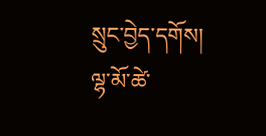སྲུང་བྱེད་དགོས།
ལྷ་མོ་ཚེ་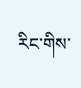རིང་གིས་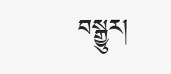བསྒྱུར།